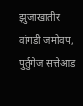झुजाखातीर वांगडी जमोवप, पुर्तुगेज सत्तेआड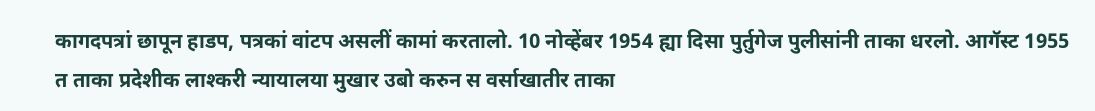कागदपत्रां छापून हाडप, पत्रकां वांटप असलीं कामां करतालो. 10 नोव्हेंबर 1954 ह्या दिसा पुर्तुगेज पुलीसांनी ताका धरलो. आगॅस्ट 1955 त ताका प्रदेशीक लाश्करी न्यायालया मुखार उबो करुन स वर्साखातीर ताका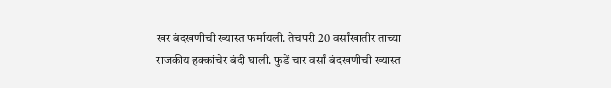खर बंदखणीची ख्यास्त फर्मायली. तेचपरी 20 वर्सांखातीर ताच्या राजकीय हक्कांचेर बंदी घाली. फुडें चार वर्सां बंदखणीची ख्यास्त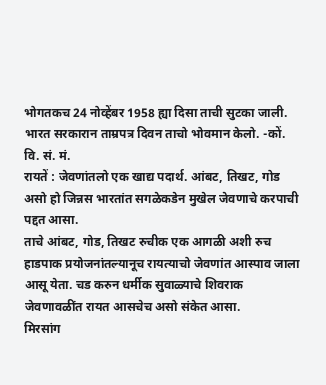भोगतकच 24 नोव्हेंबर 1958 ह्या दिसा ताची सुटका जाली. भारत सरकारान ताम्रपत्र दिवन ताचो भोवमान केलो. -कों. वि. सं. मं.
रायतें : जेवणांतलो एक खाद्य पदार्थ. आंबट, तिखट, गोड असो हो जिन्नस भारतांत सगळेकडेन मुखेल जेवणाचे करपाची पद्दत आसा.
ताचे आंबट, गोड, तिखट रुचीक एक आगळी अशी रुच हाडपाक प्रयोजनांतल्यानूच रायत्याचो जेवणांत आस्पाव जाला आसू येता. चड करुन धर्मीक सुवाळ्याचे शिवराक जेवणावळींत रायत आसचेच असो संकेत आसा.
मिरसांग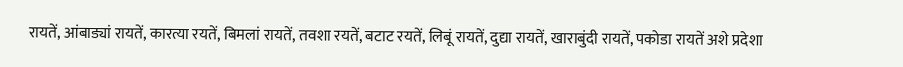रायतें, आंबाड्यां रायतें, कारत्या रयतें, बिमलां रायतें, तवशा रयतें, बटाट रयतें, लिबूं रायतें, दुद्या रायतें, खाराबुंदी रायतें, पकोडा रायतें अशे प्रदेशा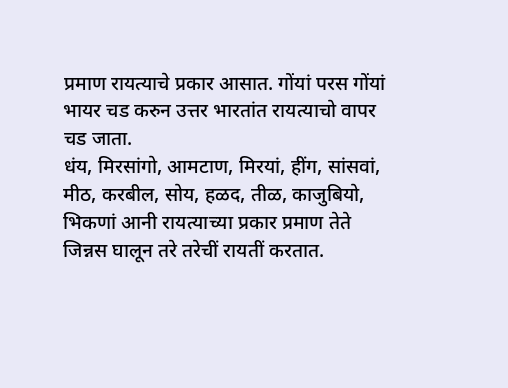प्रमाण रायत्याचे प्रकार आसात. गोंयां परस गोंयां भायर चड करुन उत्तर भारतांत रायत्याचो वापर चड जाता.
धंय, मिरसांगो, आमटाण, मिरयां, हींग, सांसवां, मीठ, करबील, सोय, हळद, तीळ, काजुबियो, भिकणां आनी रायत्याच्या प्रकार प्रमाण तेते जिन्नस घालून तरे तरेचीं रायतीं करतात.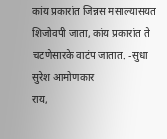कांय प्रकारांत जिन्नस मसाल्यासयत शिजोवपी जाता, कांय प्रकारांत ते चटणेसारके वाटंप जातात. -सुधा सुरेश आमोणकार
राय,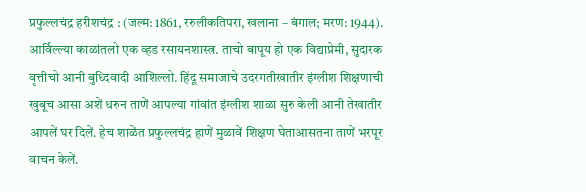प्रफुल्लचंद्र हरीशचंद्र : (जल्म: 1861, ररुलीकतिपरा, खलाना – बंगाल; मरण: 1944).
आर्विल्ल्या काळांतलो एक व्हड रसायनशास्त्र. ताचो बापूय हो एक विद्याप्रेमी, सुदारक वृत्तीचो आनी बुध्दिवादी आशिल्लो. हिंदू समाजाचे उदरगतीखातीर इंग्लीश शिक्षणाची खुबूच आसा अशें धरुन ताणें आपल्या गांवांत इंग्लीश शाळा सुरु केली आनी तेखातीर आपलें घर दिलें. हेच शाळेंत प्रफुल्लचंद्र हाणें मुळावें शिक्षण घेताआसतना ताणें भरपूर वाचन केलें.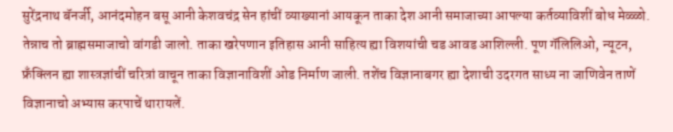सुरेंद्रनाथ बॅनर्जी, आनंदमोहन बसू आनी केशवचंद्र सेन हांचीं व्याख्यानां आयकून ताका देश आनी समाजाच्या आपल्या कर्तव्याविशीं बोध मेळ्ळो. तेन्नाच तो ब्राह्मसमाजाचो वांगडी जालो. ताका खरेपणान इतिहास आनी साहित्य ह्या विशयांची चड आवड आशिल्ली. पूण गॅलिलिओ, न्यूटन, फ्रँक्लिन ह्या शास्त्रज्ञांचीं चरित्रां वाचून ताका विज्ञानाविशीं ओड निर्माण जाली. तशेंच विज्ञानाबगर ह्या देशाची उदरगत साध्य ना जाणिवेन ताणें विज्ञानाचो अभ्यास करपाचें थारायलें.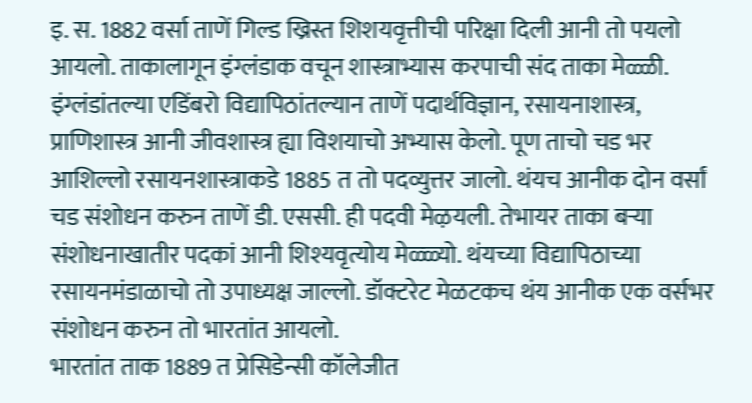इ. स. 1882 वर्सा ताणें गिल्ड ख्रिस्त शिशयवृत्तीची परिक्षा दिली आनी तो पयलो आयलो. ताकालागून इंग्लंडाक वचून शास्त्राभ्यास करपाची संद ताका मेळ्ळी. इंग्लंडांतल्या एडिंबरो विद्यापिठांतल्यान ताणें पदार्थविज्ञान, रसायनाशास्त्र, प्राणिशास्त्र आनी जीवशास्त्र ह्या विशयाचो अभ्यास केलो. पूण ताचो चड भर आशिल्लो रसायनशास्त्राकडे 1885 त तो पदव्युत्तर जालो. थंयच आनीक दोन वर्सां चड संशोधन करुन ताणें डी. एससी. ही पदवी मेऴयली. तेभायर ताका बऱ्या संशोधनाखातीर पदकां आनी शिश्यवृत्योय मेळ्ळ्यो. थंयच्या विद्यापिठाच्या रसायनमंडाळाचो तो उपाध्यक्ष जाल्लो. डॉक्टरेट मेळटकच थंय आनीक एक वर्सभर संशोधन करुन तो भारतांत आयलो.
भारतांत ताक 1889 त प्रेसिडेन्सी कॉलेजीत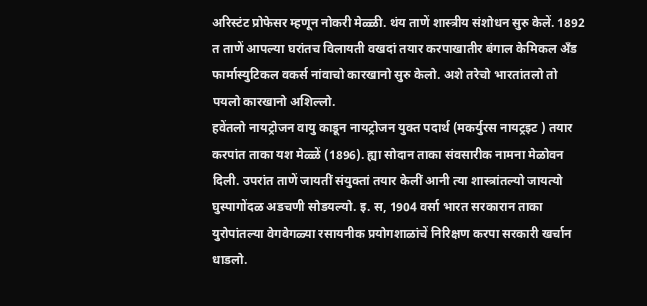अरिस्टंट प्रोफेसर म्हणून नोकरी मेळ्ळी. थंय ताणें शास्त्रीय संशोधन सुरु केलें. 1892 त ताणें आपल्या घरांतच विलायती वखदां तयार करपाखातीर बंगाल केमिकल अँड फार्मास्युटिकल वकर्स नांवाचो कारखानो सुरु केलो. अशे तरेचो भारतांतलो तो पयलो कारखानो अशिल्लो.
हवेंतलो नायट्रोजन वायु काडून नायट्रोजन युक्त पदार्थ (मकर्युरस नायट्रइट ) तयार करपांत ताका यश मेळ्ळें (1896). ह्या सोदान ताका संवसारीक नामना मेळोवन दिली. उपरांत ताणें जायतीं संयुक्तां तयार केलीं आनी त्या शास्त्रांतल्यो जायत्यो घुस्पागोंदळ अडचणी सोडयल्यो. इ. स, 1904 वर्सा भारत सरकारान ताका युरोपांतल्या वेगवेगळ्या रसायनीक प्रयोगशाळांचें निरिक्षण करपा सरकारी खर्चान धाडलो.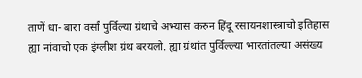ताणें धा- बारा वर्सां पुर्विल्या ग्रंथाचे अभ्यास करुन हिंदू रसायनशास्त्राचो इतिहास ह्या नांवाचो एक इंग्लीश ग्रंथ बरयलो. ह्या ग्रंथांत पुर्विल्ल्या भारतांतल्या असंख्य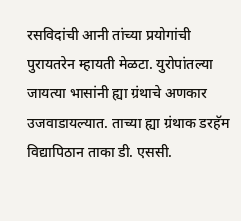रसविदांची आनी तांच्या प्रयोगांची पुरायतरेन म्हायती मेळटा. युरोपांतल्या जायत्या भासांनी ह्या ग्रंथाचे अणकार उजवाडायल्यात. ताच्या ह्या ग्रंथाक डरहॅम विद्यापिठान ताका डी. एससी.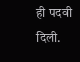ही पदवी दिली.